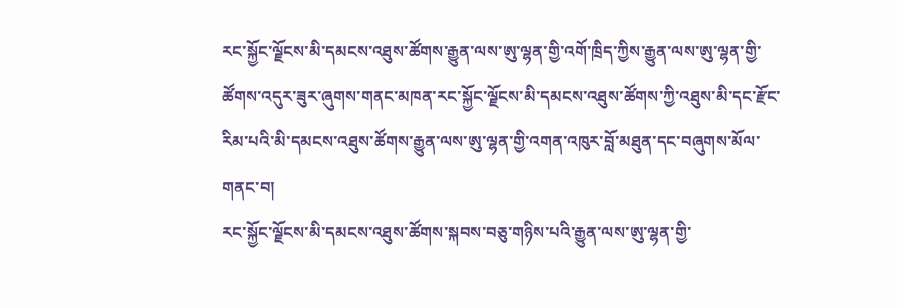རང་སྐྱོང་ལྗོངས་མི་དམངས་འཐུས་ཚོགས་རྒྱུན་ལས་ཨུ་ལྷན་གྱི་འགོ་ཁྲིད་ཀྱིས་རྒྱུན་ལས་ཨུ་ལྷན་གྱི་ཚོགས་འདུར་ཟུར་ཞུགས་གནང་མཁན་རང་སྐྱོང་ལྗོངས་མི་དམངས་འཐུས་ཚོགས་ཀྱི་འཐུས་མི་དང་རྫོང་རིམ་པའི་མི་དམངས་འཐུས་ཚོགས་རྒྱུན་ལས་ཨུ་ལྷན་གྱི་འགན་འཁུར་བློ་མཐུན་དང་བཞུགས་མོལ་གནང་བ།
རང་སྐྱོང་ལྗོངས་མི་དམངས་འཐུས་ཚོགས་སྐབས་བཅུ་གཉིས་པའི་རྒྱུན་ལས་ཨུ་ལྷན་གྱི་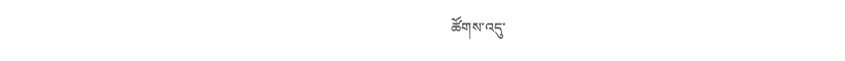ཚོགས་འདུ་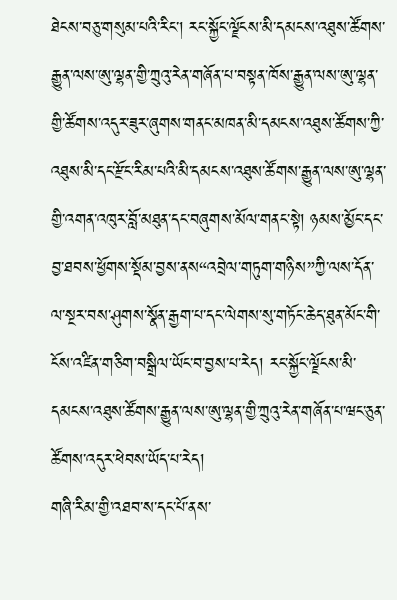ཐེངས་བཅུ་གསུམ་པའི་རིང་། རང་སྐྱོང་ལྗོངས་མི་དམངས་འཐུས་ཚོགས་རྒྱུན་ལས་ཨུ་ལྷན་གྱི་ཀྲུའུ་རེན་གཞོན་པ་བསྟན་ཁོས་རྒྱུན་ལས་ཨུ་ལྷན་གྱི་ཚོགས་འདུར་ཟུར་ཞུགས་གནང་མཁན་མི་དམངས་འཐུས་ཚོགས་ཀྱི་འཐུས་མི་དང་རྫོང་རིམ་པའི་མི་དམངས་འཐུས་ཚོགས་རྒྱུན་ལས་ཨུ་ལྷན་གྱི་འགན་འཁུར་བློ་མཐུན་དང་བཞུགས་མོལ་གནང་སྟེ། ཉམས་མྱོང་དང་བྱ་ཐབས་ཕྱོགས་སྡོམ་བྱས་ནས“འབྲེལ་གཏུག་གཉིས”ཀྱི་ལས་དོན་ལ་སྔར་བས་ཤུགས་སྣོན་རྒྱག་པ་དང་ལེགས་སུ་གཏོང་ཆེད་ཐུན་མོང་གི་ངོས་འཛིན་གཅིག་བསྒྲིལ་ཡོང་བ་བྱས་པ་རེད། རང་སྐྱོང་ལྗོངས་མི་དམངས་འཐུས་ཚོགས་རྒྱུན་ལས་ཨུ་ལྷན་གྱི་ཀྲུའུ་རེན་གཞོན་པ་ཝང་ཅུན་ཚོགས་འདུར་ཕེབས་ཡོད་པ་རེད།
གཞི་རིམ་གྱི་འཐབ་ས་དང་པོ་ནས་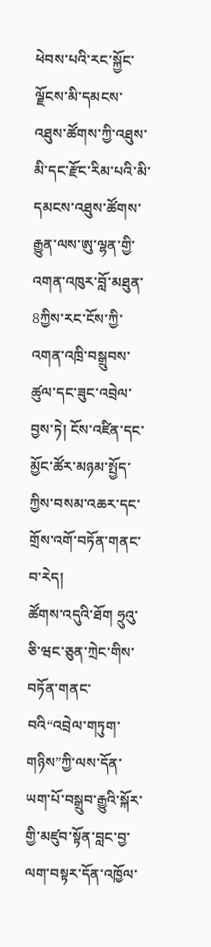ཕེབས་པའི་རང་སྐྱོང་ལྗོངས་མི་དམངས་འཐུས་ཚོགས་ཀྱི་འཐུས་མི་དང་རྫོང་རིམ་པའི་མི་དམངས་འཐུས་ཚོགས་རྒྱུན་ལས་ཨུ་ལྷན་གྱི་འགན་འཁུར་བློ་མཐུན་8ཀྱིས་རང་ངོས་ཀྱི་འགན་འཁྲི་བསྒྲུབས་ཚུལ་དང་ཟུང་འབྲེལ་བྱས་ཏེ། ངོས་འཛིན་དང་མྱོང་ཚོར་མཉམ་སྤྱོད་ཀྱིས་བསམ་འཆར་དང་གྲོས་འགོ་བཏོན་གནང་བ་རེད།
ཚོགས་འདུའི་ཐོག ཧྲུའུ་ཅི་ཝང་ཅུན་ཀྲེང་གིས་བཏོན་གནང་བའི“འབྲེལ་གཏུག་གཉིས”ཀྱི་ལས་དོན་ཡག་པོ་བསྒྲུབ་རྒྱུའི་སྐོར་གྱི་མཛུབ་སྟོན་བླང་བྱ་ལག་བསྟར་དོན་འཁྱོལ་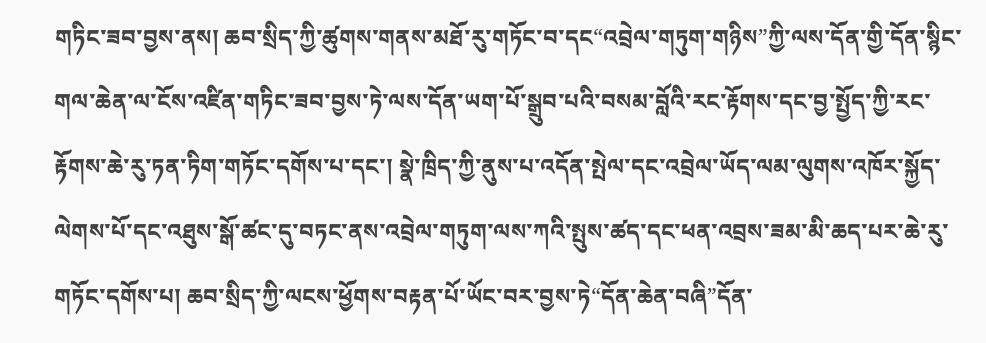གཏིང་ཟབ་བྱས་ནས། ཆབ་སྲིད་ཀྱི་ཚུགས་གནས་མཐོ་རུ་གཏོང་བ་དང“འབྲེལ་གཏུག་གཉིས”ཀྱི་ལས་དོན་གྱི་དོན་སྙིང་གལ་ཆེན་ལ་ངོས་འཛིན་གཏིང་ཟབ་བྱས་ཏེ་ལས་དོན་ཡག་པོ་སྒྲུབ་པའི་བསམ་བློའི་རང་རྟོགས་དང་བྱ་སྤྱོད་ཀྱི་རང་རྟོགས་ཆེ་རུ་ཏན་ཏིག་གཏོང་དགོས་པ་དང་། སྣེ་ཁྲིད་ཀྱི་ནུས་པ་འདོན་སྤེལ་དང་འབྲེལ་ཡོད་ལམ་ལུགས་འཁོར་སྐྱོད་ལེགས་པོ་དང་འཐུས་སྒོ་ཚང་དུ་བཏང་ནས་འབྲེལ་གཏུག་ལས་ཀའི་སྤུས་ཚད་དང་ཕན་འབྲས་ཟམ་མི་ཆད་པར་ཆེ་རུ་གཏོང་དགོས་པ། ཆབ་སྲིད་ཀྱི་ལངས་ཕྱོགས་བརྟན་པོ་ཡོང་བར་བྱས་ཏེ“དོན་ཆེན་བཞི”དོན་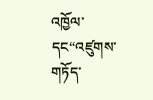འཁྱོལ་དང“འཛུགས་གཏོད་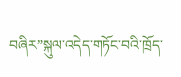བཞིར”སྐུལ་འདེད་གཏོང་བའི་ཁྲོད་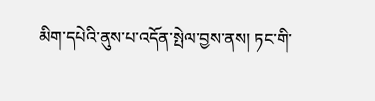མིག་དཔེའི་ནུས་པ་འདོན་སྤེལ་བྱས་ནས། ཏང་གི་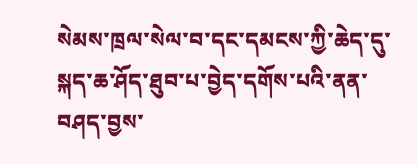སེམས་ཁྲལ་སེལ་བ་དང་དམངས་ཀྱི་ཆེད་དུ་སྐད་ཆ་ཤོད་ཐུབ་པ་བྱེད་དགོས་པའི་ནན་བཤད་བྱས་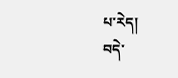པ་རེད།
བདེ་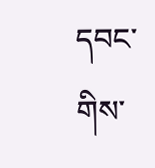དབང་གིས་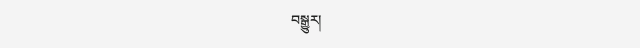བསྒྱུར།